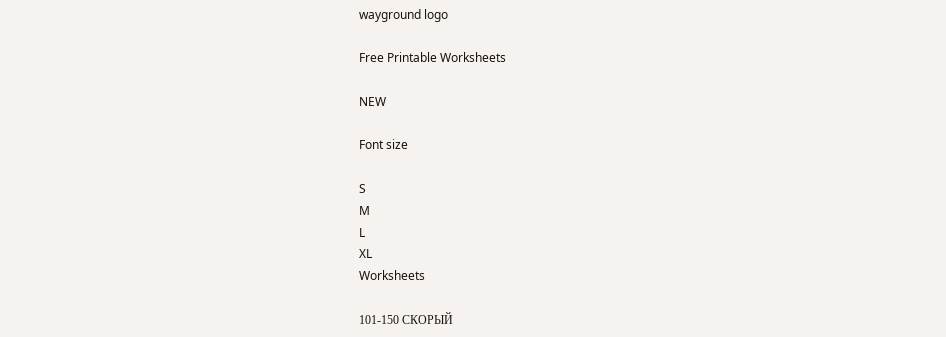wayground logo

Free Printable Worksheets

NEW

Font size

S
M
L
XL
Worksheets

101-150 СКОРЫЙ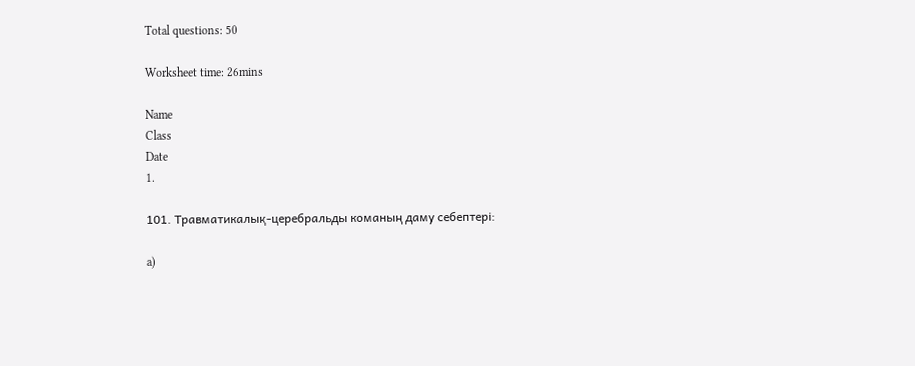Total questions: 50

Worksheet time: 26mins

Name
Class
Date
1.

101. Травматикалық-церебральды команың даму себептері:

a)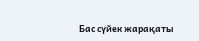Бас сүйек жарақаты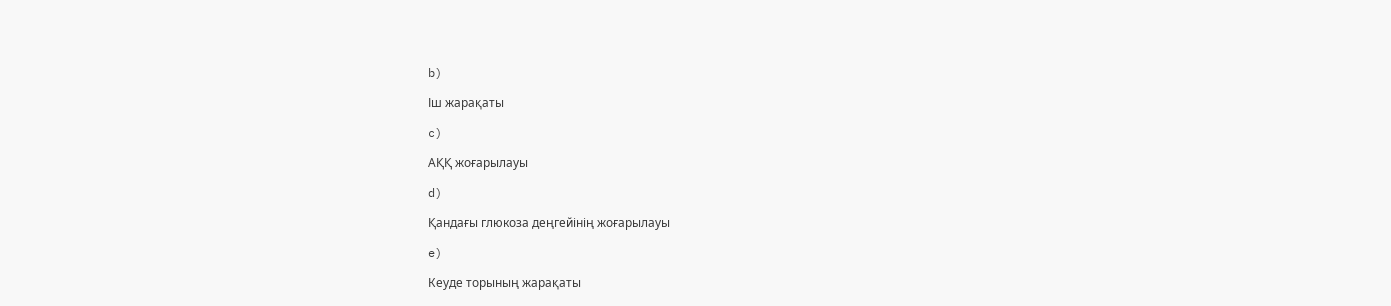b)

Іш жарақаты

c)

АҚҚ жоғарылауы

d)

Қандағы глюкоза деңгейінің жоғарылауы

e)

Кеуде торының жарақаты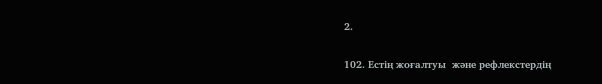2.

102. Естің жоғалтуы  және рефлекстердің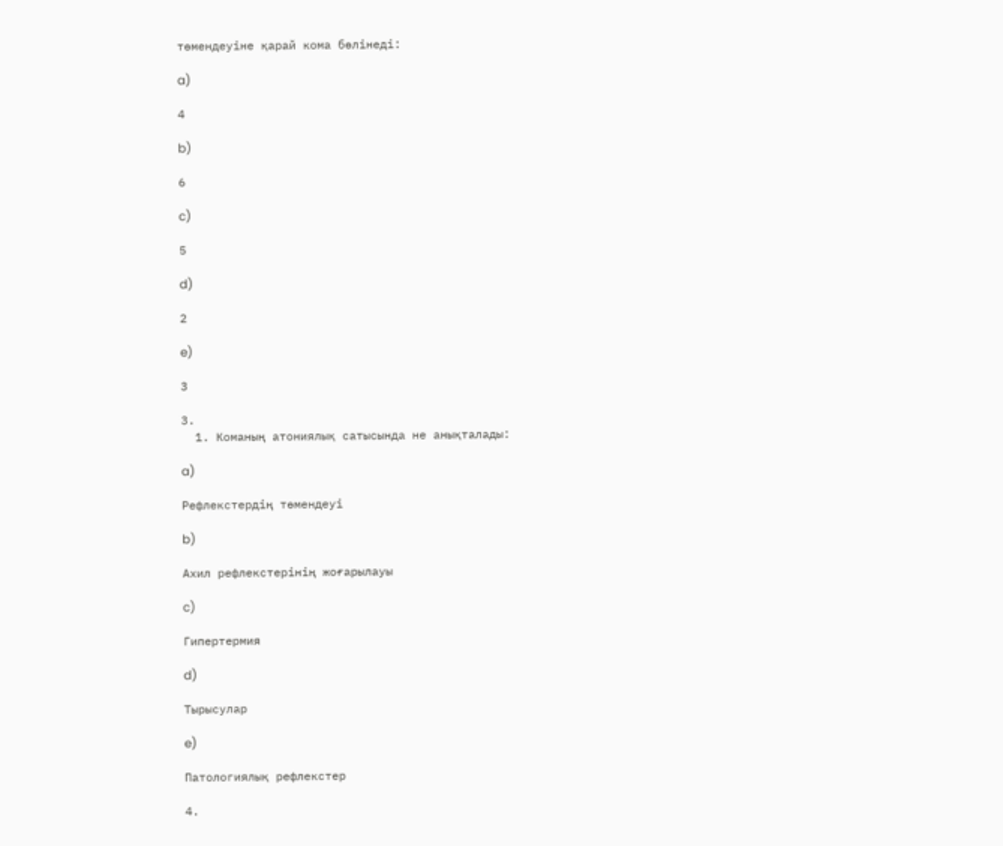төмендеуіне қарай кома бөлінеді:

a)

4

b)

6

c)

5

d)

2

e)

3

3.
  1. Команың атониялық сатысында не анықталады:

a)

Рефлекстердің төмендеуі

b)

Ахил рефлекстерінің жоғарылауы

c)

Гипертермия

d)

Тырысулар

e)

Патологиялық рефлекстер

4.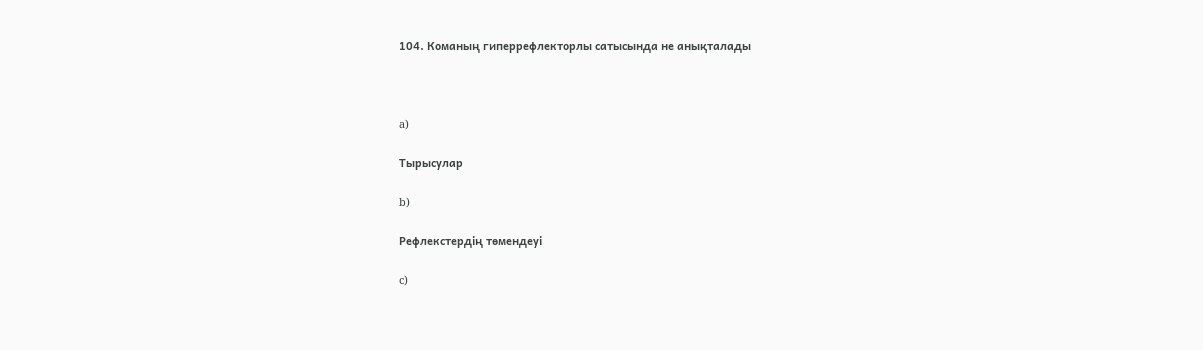104. Команың гиперрефлекторлы сатысында не анықталады



a)

Тырысулар

b)

Рефлекстердің төмендеуі

c)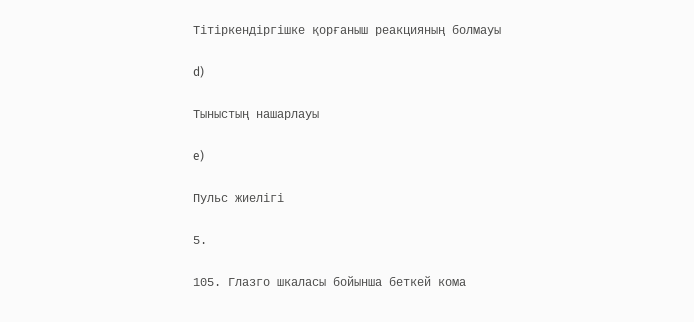Тітіркендіргішке қорғаныш реакцияның болмауы

d)

Тыныстың нашарлауы

e)

Пульс жиелігі

5.

105. Глазго шкаласы бойынша беткей кома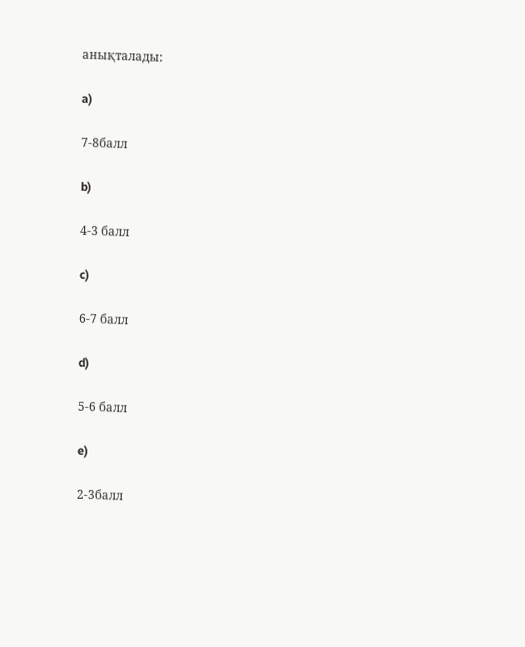анықталады:

a)

7-8балл

b)

4-3 балл

c)

6-7 балл

d)

5-6 балл

e)

2-3балл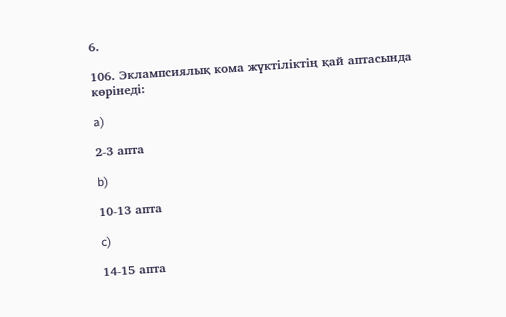6.

106. Эклампсиялық кома жүктіліктің қай аптасында көрінеді:

a)

2-3 апта

b)

10-13 апта

c)

14-15 апта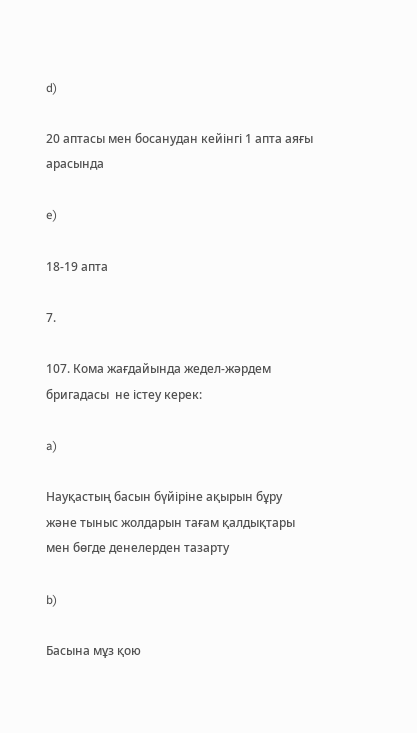d)

20 аптасы мен босанудан кейінгі 1 апта аяғы арасында

e)

18-19 апта

7.

107. Кома жағдайында жедел-жәрдем бригадасы  не істеу керек:

a)

Науқастың басын бүйіріне ақырын бұру және тыныс жолдарын тағам қалдықтары мен бөгде денелерден тазарту

b)

Басына мұз қою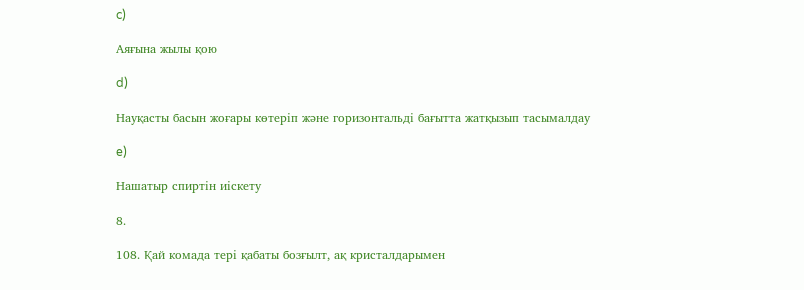c)

Аяғына жылы қою

d)

Науқасты басын жоғары көтеріп және горизонтальді бағытта жатқызып тасымалдау

e)

Нашатыр спиртін иіскету

8.

108. Қай комада тері қабаты бозғылт, ақ кристалдарымен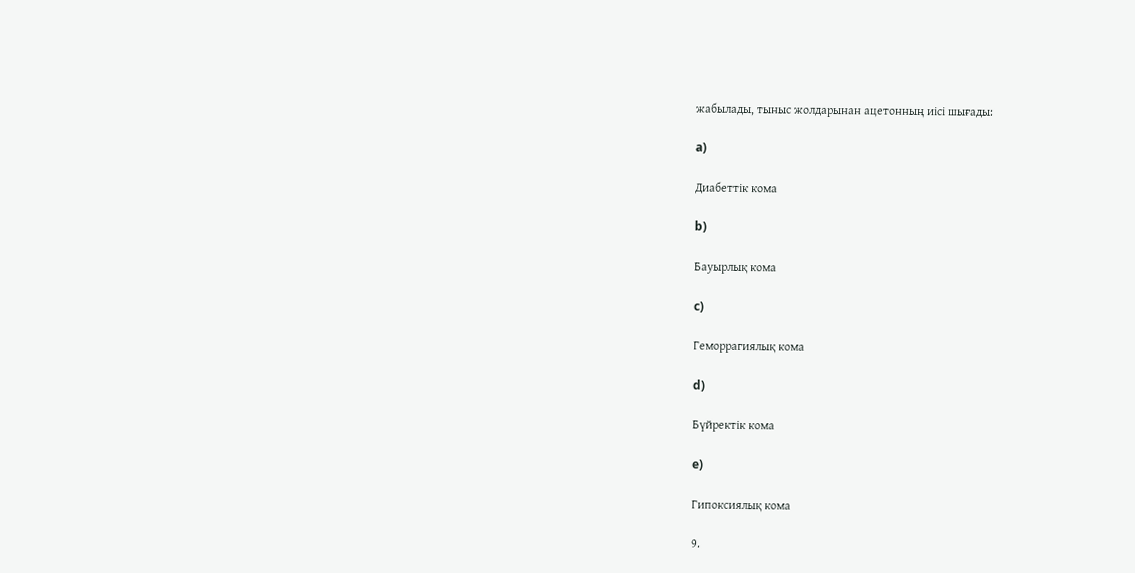жабылады, тыныс жолдарынан ацетонның иісі шығады:

a)

Диабеттік кома

b)

Бауырлық кома

c)

Геморрагиялық кома

d)

Бүйректік кома

e)

Гипоксиялық кома

9.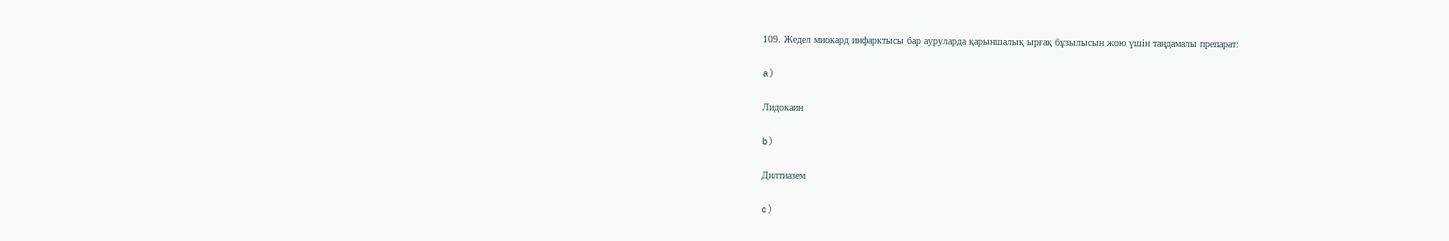109. Жедел миокард инфарктысы бар ауруларда қарыншалық ырғақ бұзылысын жою үшін таңдамалы препарат:

a)

Лидокаин

b)

Дилтиазем

c)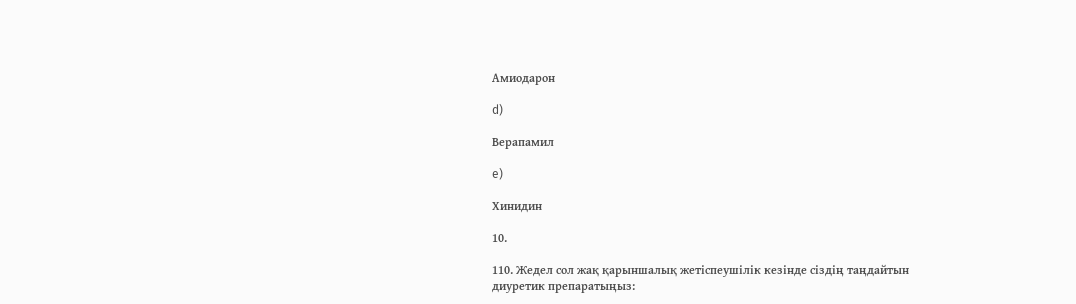Амиодарон

d)

Верапамил

e)

Хинидин

10.

110. Жедел сол жақ қарыншалық жетіспеушілік кезінде сіздің таңдайтын диуретик препаратыңыз: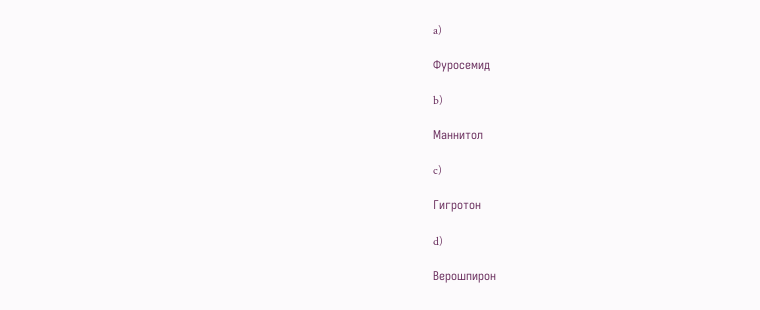a)

Фуросемид

b)

Маннитол

c)

Гигротон

d)

Верошпирон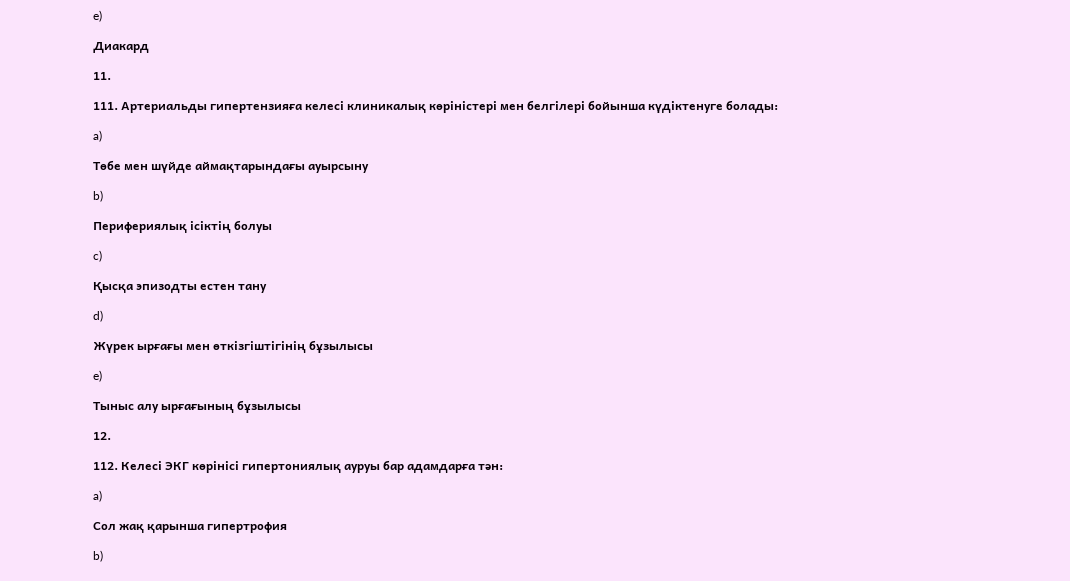e)

Диакард

11.

111. Артериальды гипертензияға келесі клиникалық көріністері мен белгілері бойынша күдіктенуге болады:

a)

Төбе мен шүйде аймақтарындағы ауырсыну

b)

Перифериялық ісіктің болуы

c)

Қысқа эпизодты естен тану

d)

Жүрек ырғағы мен өткізгіштігінің бұзылысы

e)

Тыныс алу ырғағының бұзылысы

12.

112. Келесі ЭКГ көрінісі гипертониялық ауруы бар адамдарға тән:

a)

Сол жақ қарынша гипертрофия

b)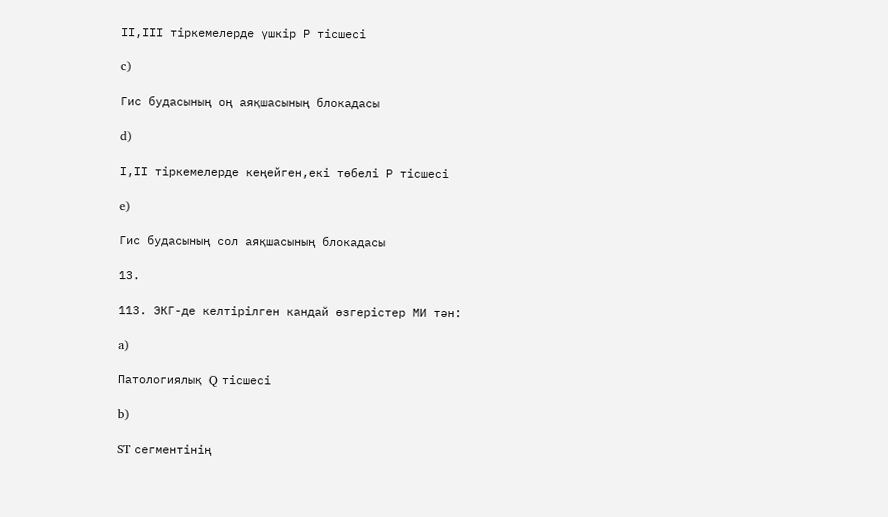ІІ,ІІІ тіркемелерде үшкір Р тісшесі

c)

Гис будасының оң аяқшасының блокадасы

d)

І,ІІ тіркемелерде кеңейген,екі төбелі Р тісшесі

e)

Гис будасының сол аяқшасының блокадасы

13.

113. ЭКГ-де келтірілген кандай өзгерістер МИ тән:

a)

Патологиялық Q тісшесі

b)

ST сегментінің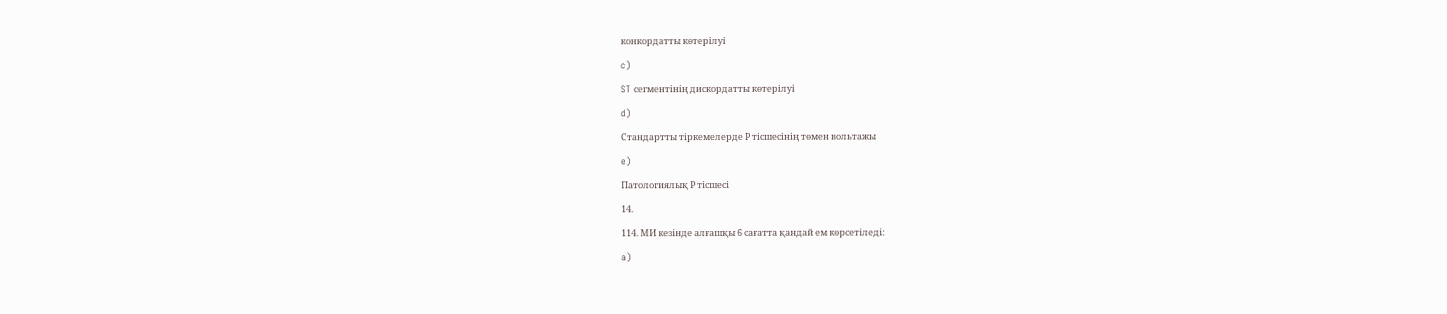конкордатты көтерілуі

c)

ST сегментінің дискордатты көтерілуі

d)

Стандартты тіркемелерде Р тісшесінің төмен вольтажы

e)

Патологиялық Р тісшесі

14.

114. МИ кезінде алғашқы 6 сағатта қандай ем көрсетіледі:

a)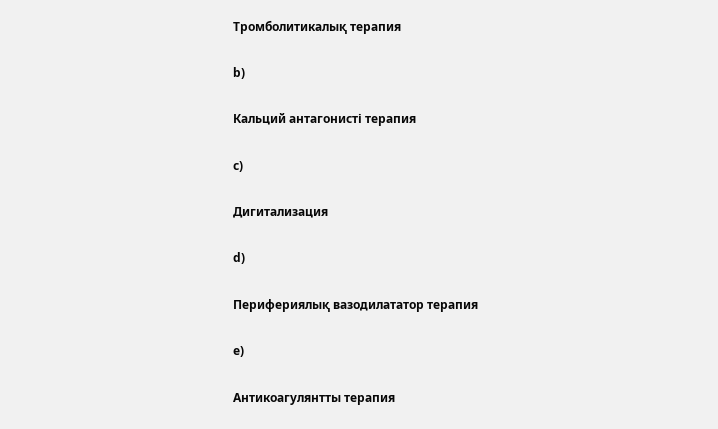Тромболитикалық терапия

b)

Кальций антагонисті терапия

c)

Дигитализация

d)

Перифериялық вазодилататор терапия

e)

Антикоагулянтты терапия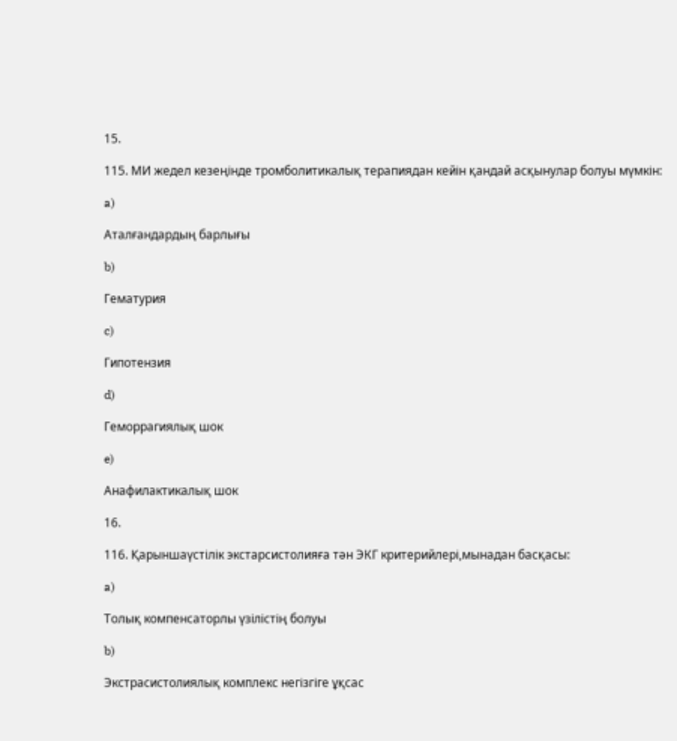15.

115. МИ жедел кезеңінде тромболитикалық терапиядан кейін қандай асқынулар болуы мүмкін:

a)

Аталғандардың барлығы

b)

Гематурия

c)

Гипотензия

d)

Геморрагиялық шок

e)

Анафилактикалық шок

16.

116. Қарыншаүстілік экстарсистолияға тән ЭКГ критерийлері,мынадан басқасы:

a)

Толық компенсаторлы үзілістің болуы

b)

Экстрасистолиялық комплекс негізгіге ұқсас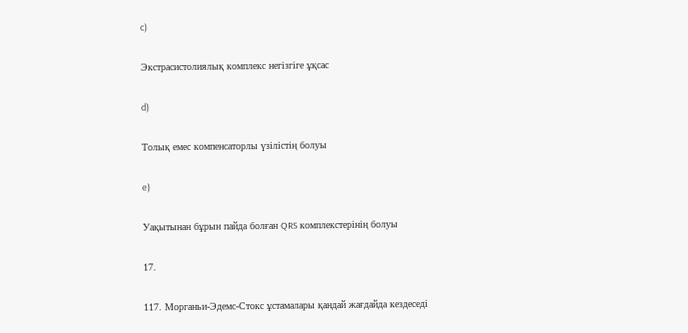c)

Экстрасистолиялық комплекс негізгіге ұқсас

d)

Толық емес компенсаторлы үзілістің болуы

e)

Уақытынан бұрын пайда болған QRS комплекстерінің болуы

17.

117. Морганьи-Эдемс-Стокс ұстамалары қандай жағдайда кездеседі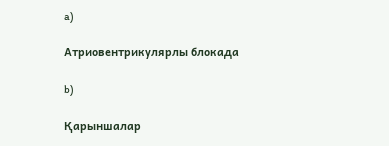a)

Атриовентрикулярлы блокада

b)

Қарыншалар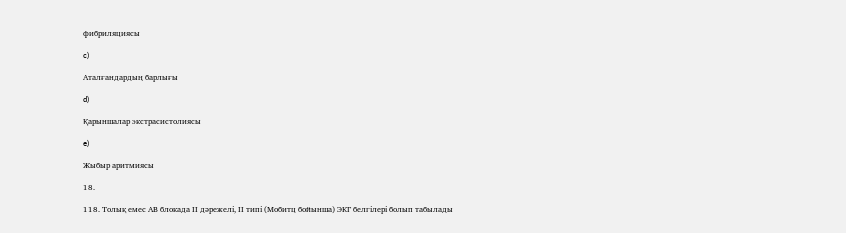фибриляциясы

c)

Аталғандардың барлығы

d)

Қарыншалар экстрасистолиясы

e)

Жыбыр аритмиясы

18.

118. Толық емес АВ блокада ІІ дәрежелі, ІІ типі (Мобитц бойынша) ЭКГ белгілері болып табылады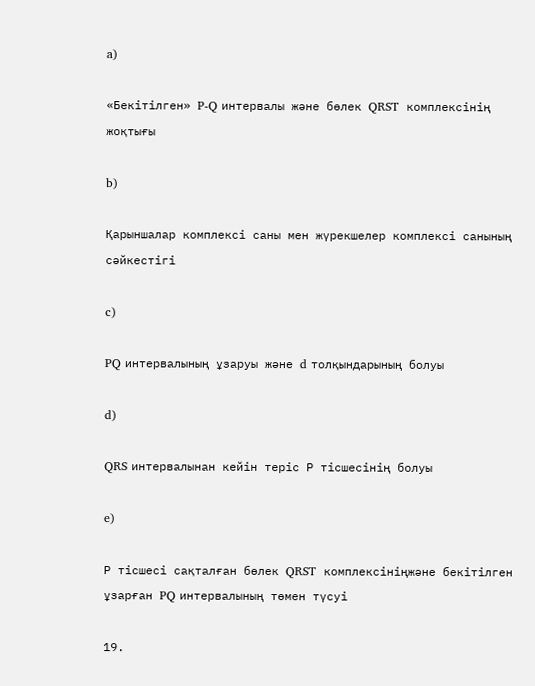a)

«Бекітілген» P-Q интервалы және бөлек QRST  комплексінің жоқтығы

b)

Қарыншалар комплексі саны мен жүрекшелер комплексі санының сәйкестігі

c)

PQ интервалының ұзаруы және d толқындарының болуы

d)

QRS интервалынан кейін теріс Р тісшесінің болуы

e)

Р тісшесі сақталған бөлек QRST  комплексініңжәне бекітілген ұзарған PQ интервалының төмен түсуі

19.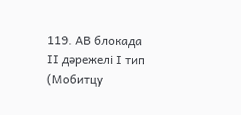119. АВ блокада ІІ дәрежелі І тип (Мобитцу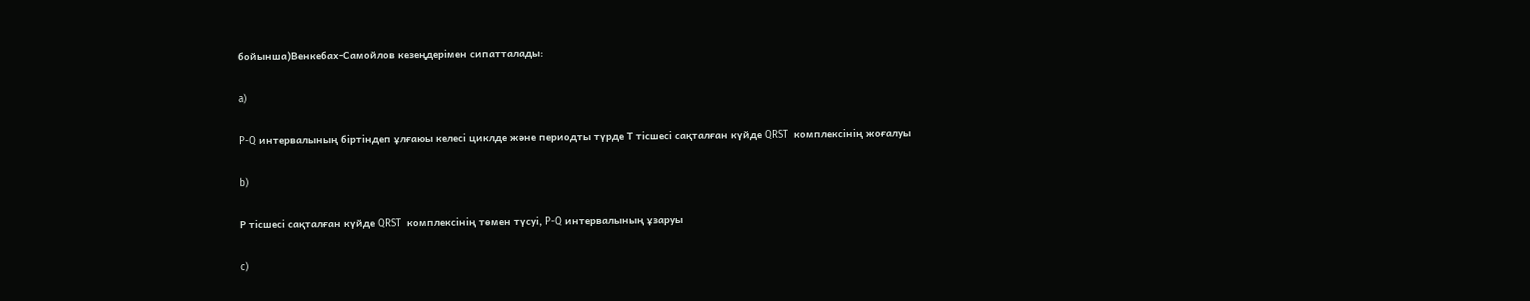бойынша)Венкебах-Самойлов кезеңдерімен сипатталады:

a)

P-Q интервалының біртіндеп ұлғаюы келесі циклде және периодты түрде Т тісшесі сақталған күйде QRST  комплексінің жоғалуы

b)

Р тісшесі сақталған күйде QRST  комплексінің төмен түсуі, P-Q интервалының ұзаруы

c)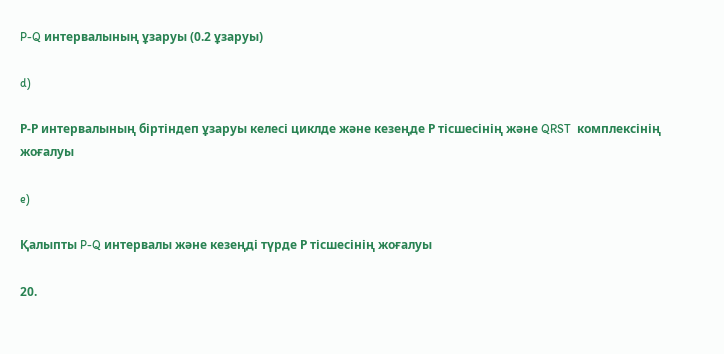P-Q интервалының ұзаруы (0.2 ұзаруы)

d)

Р-Р интервалының біртіндеп ұзаруы келесі циклде және кезеңде Р тісшесінің және QRST  комплексінің жоғалуы

e)

Қалыпты P-Q интервалы және кезеңді түрде Р тісшесінің жоғалуы

20.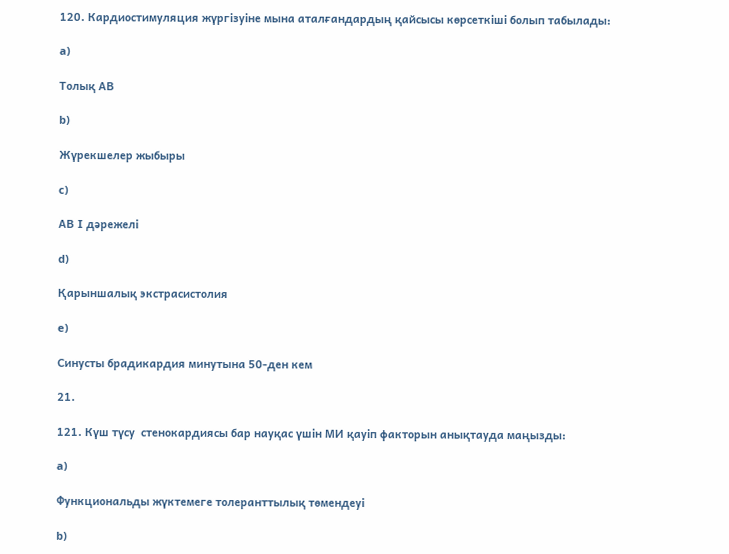120. Кардиостимуляция жүргізуіне мына аталғандардың қайсысы көрсеткіші болып табылады:

a)

Толық АВ

b)

Жүрекшелер жыбыры

c)

АВ І дәрежелі

d)

Қарыншалық экстрасистолия

e)

Синусты брадикардия минутына 50-ден кем

21.

121. Күш түсу  стенокардиясы бар науқас үшін МИ қауіп факторын анықтауда маңызды:

a)

Функциональды жүктемеге толеранттылық төмендеуі

b)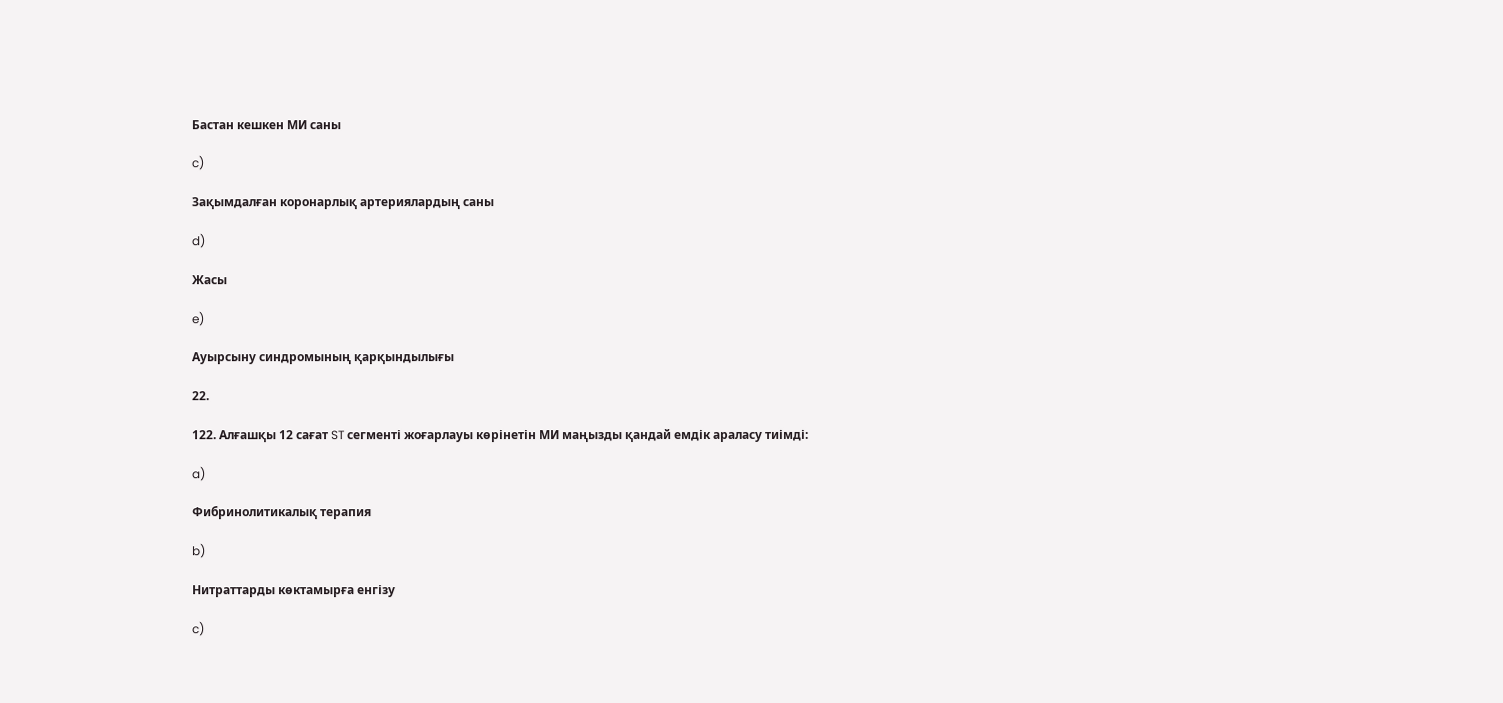Бастан кешкен МИ саны

c)

Зақымдалған коронарлық артериялардың саны

d)

Жасы

e)

Ауырсыну синдромының қарқындылығы

22.

122. Алғашқы 12 сағат ST сегменті жоғарлауы көрінетін МИ маңызды қандай емдік араласу тиімді:

a)

Фибринолитикалық терапия

b)

Нитраттарды көктамырға енгізу

c)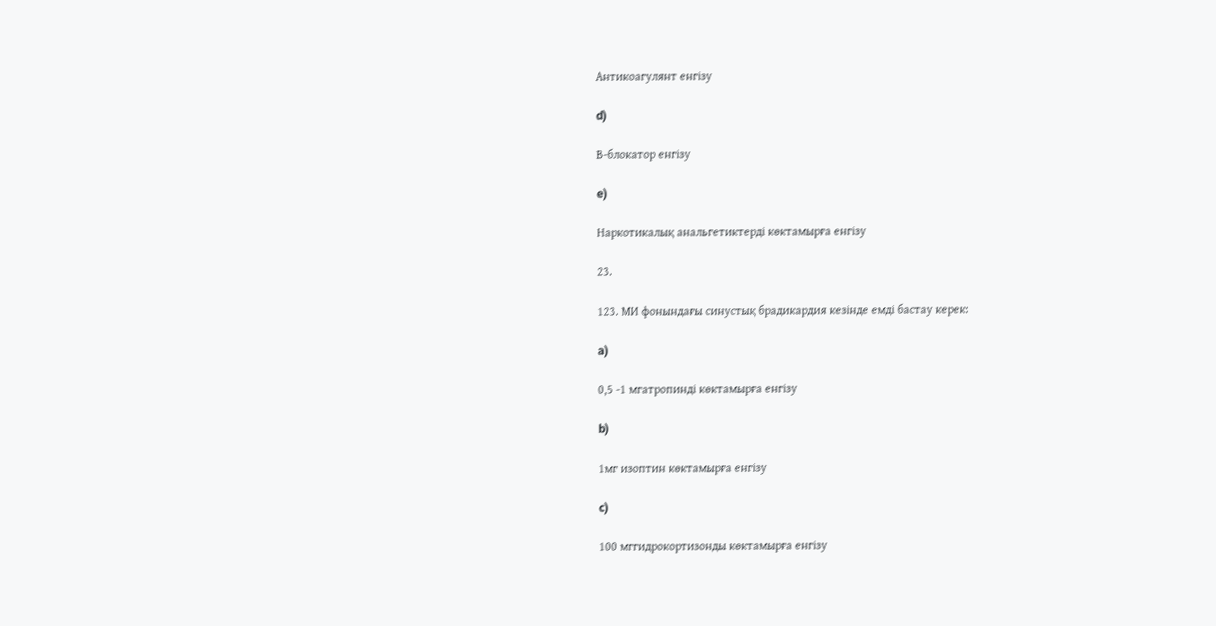Антикоагулянт енгізу

d)

В-блокатор енгізу

e)

Наркотикалық анальгетиктерді көктамырға енгізу

23.

123. МИ фонындағы синустық брадикардия кезінде емді бастау керек:

a)

0,5 -1 мгатропинді көктамырға енгізу

b)

1мг изоптин көктамырға енгізу

c)

100 мггидрокортизонды көктамырға енгізу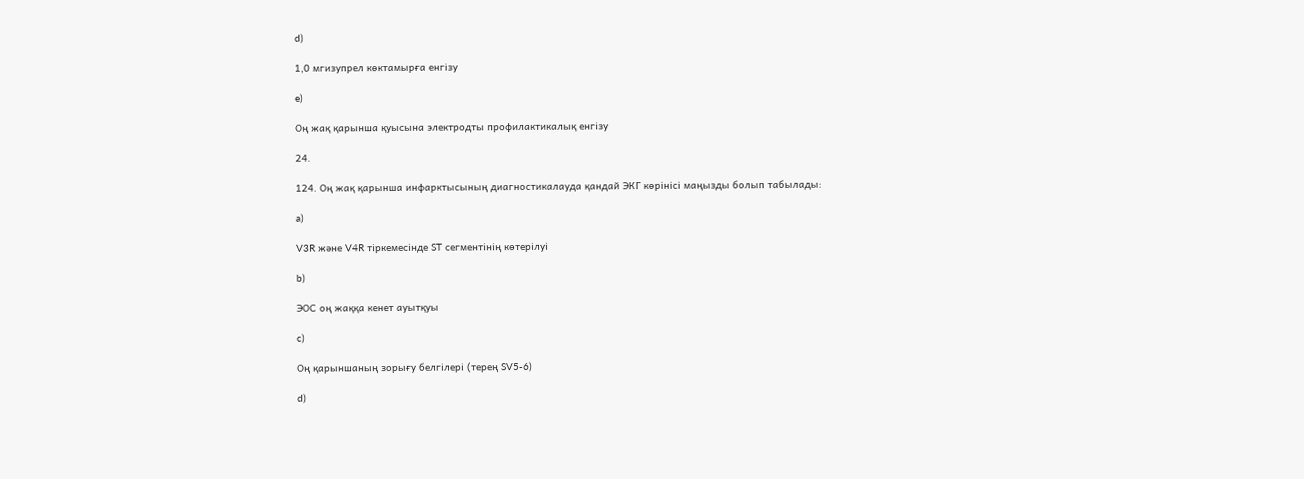d)

1,0 мгизупрел көктамырға енгізу

e)

Оң жақ қарынша қуысына электродты профилактикалық енгізу

24.

124. Оң жақ қарынша инфарктысының диагностикалауда қандай ЭКГ көрінісі маңызды болып табылады:

a)

V3R және V4R тіркемесінде ST сегментінің көтерілуі

b)

ЭОС оң жаққа кенет ауытқуы

c)

Оң қарыншаның зорығу белгілері (терең SV5-6)

d)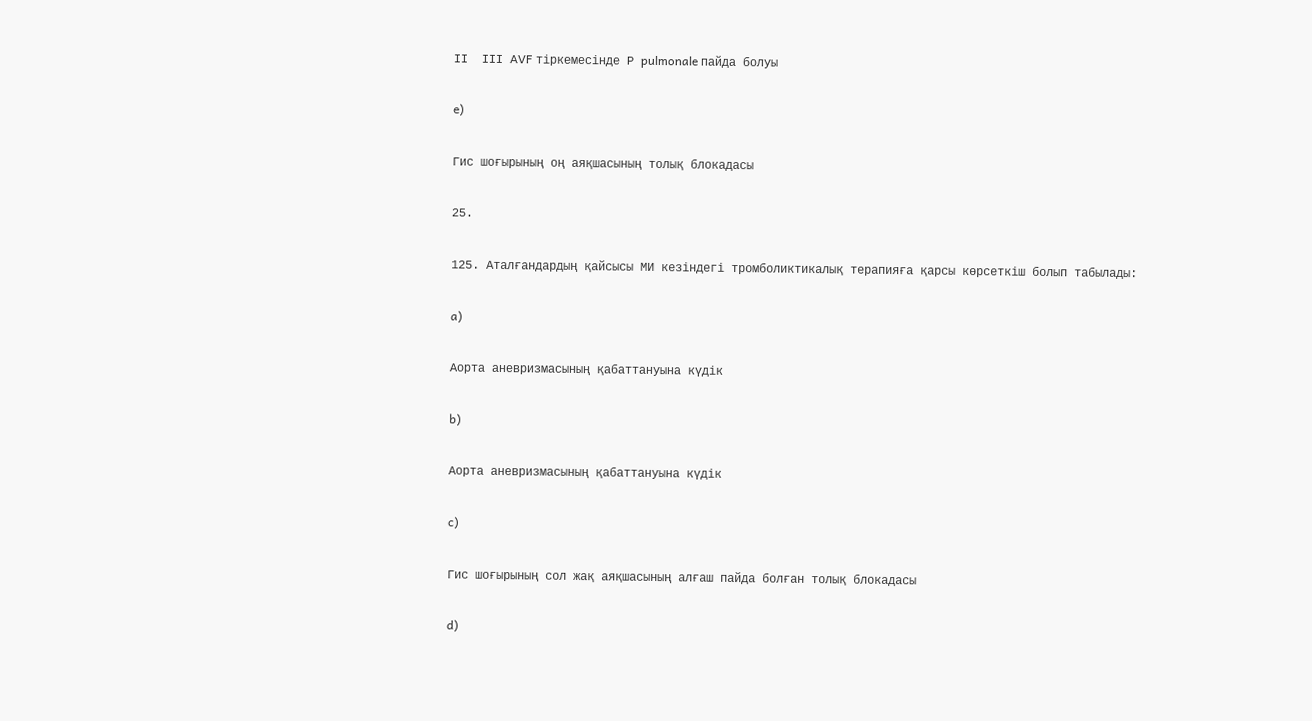ІІ  ІІІ AVF тіркемесінде Р pulmonale пайда болуы

e)

Гис шоғырының оң аяқшасының толық блокадасы

25.

125. Аталғандардың қайсысы МИ кезіндегі тромболиктикалық терапияға қарсы көрсеткіш болып табылады:

a)

Аорта аневризмасының қабаттануына күдік

b)

Аорта аневризмасының қабаттануына күдік

c)

Гис шоғырының сол жақ аяқшасының алғаш пайда болған толық блокадасы

d)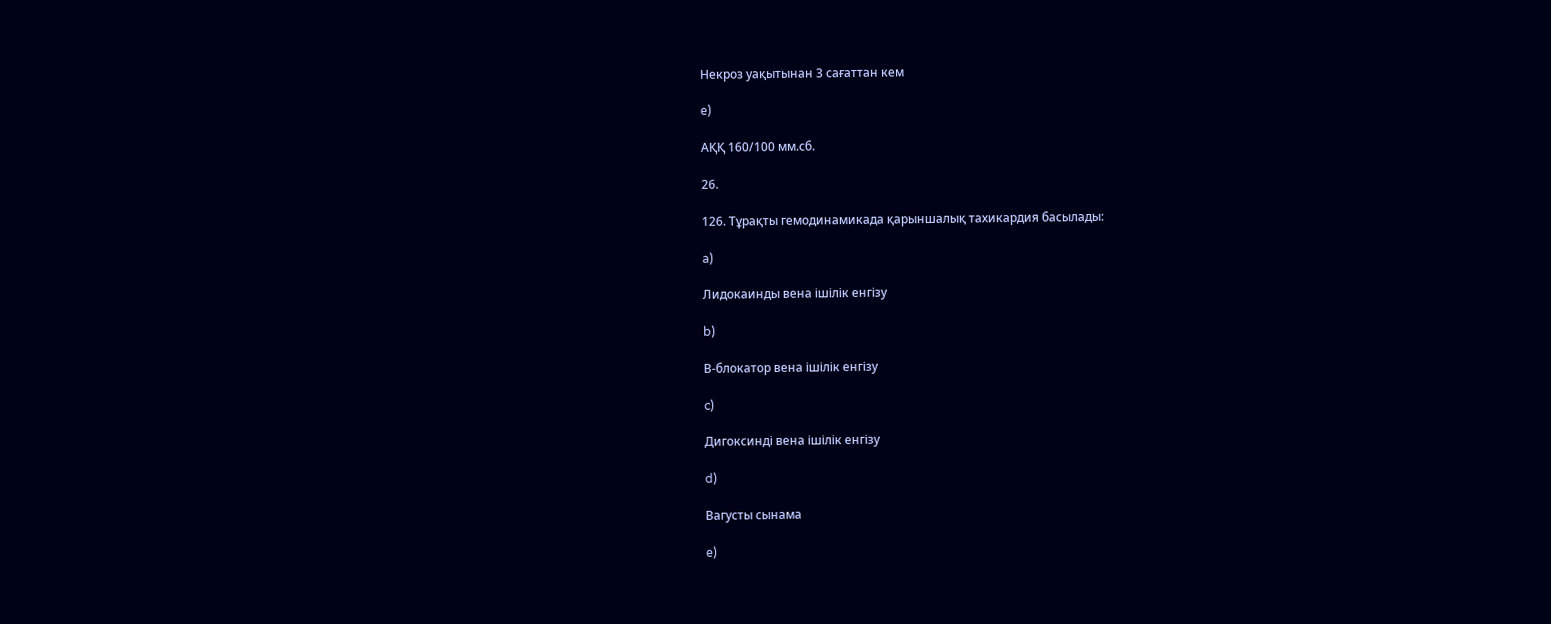Некроз уақытынан 3 сағаттан кем

e)

АҚҚ 160/100 мм.сб.

26.

126. Тұрақты гемодинамикада қарыншалық тахикардия басылады:

a)

Лидокаинды вена ішілік енгізу

b)

В-блокатор вена ішілік енгізу

c)

Дигоксинді вена ішілік енгізу

d)

Вагусты сынама

e)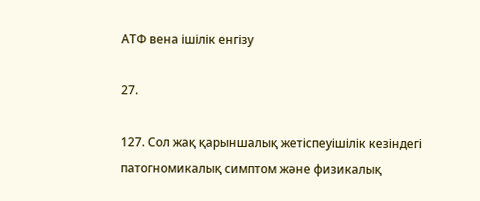АТФ вена ішілік енгізу

27.

127. Сол жақ қарыншалық жетіспеуішілік кезіндегі патогномикалық симптом және физикалық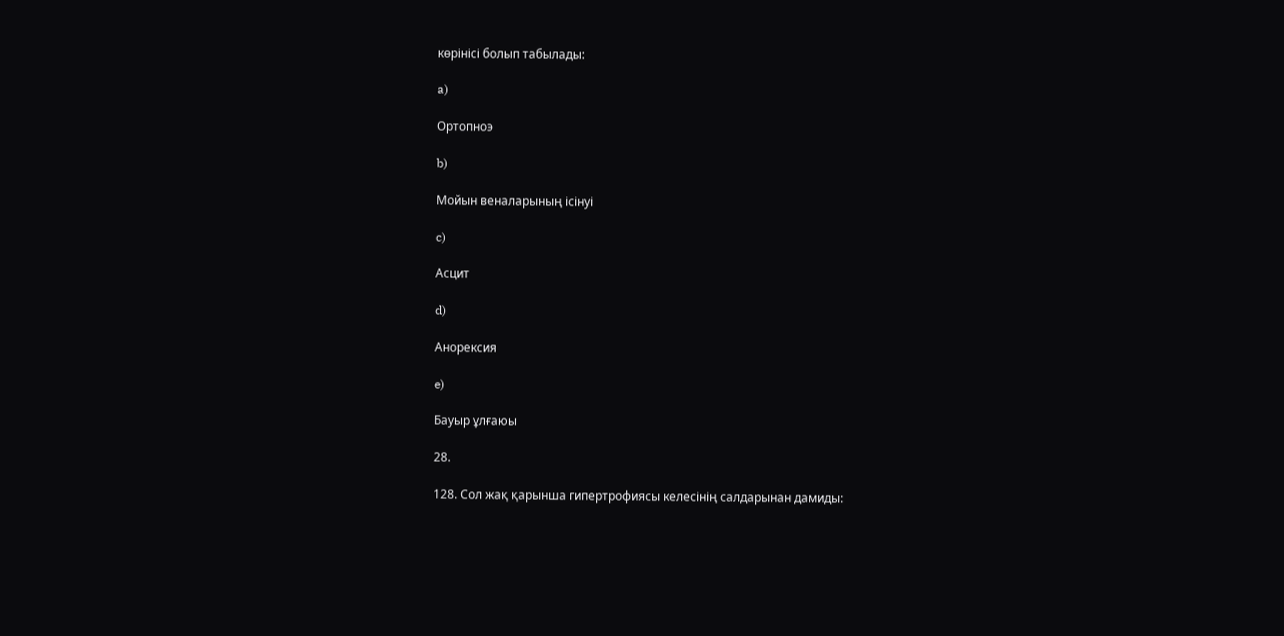көрінісі болып табылады:

a)

Ортопноэ

b)

Мойын веналарының ісінуі

c)

Асцит

d)

Анорексия

e)

Бауыр ұлғаюы

28.

128. Сол жақ қарынша гипертрофиясы келесінің салдарынан дамиды: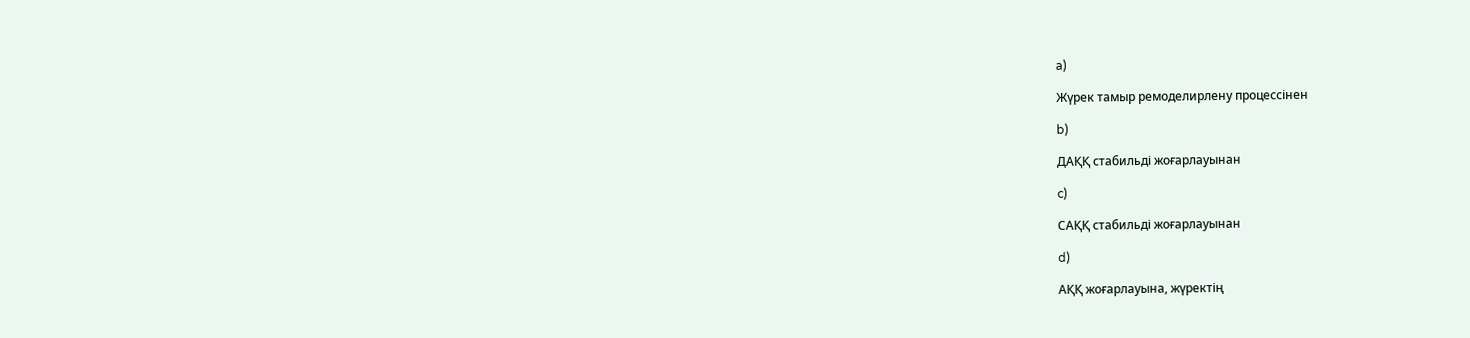a)

Жүрек тамыр ремоделирлену процессінен

b)

ДАҚҚ стабильді жоғарлауынан

c)

САҚҚ стабильді жоғарлауынан

d)

АҚҚ жоғарлауына, жүректің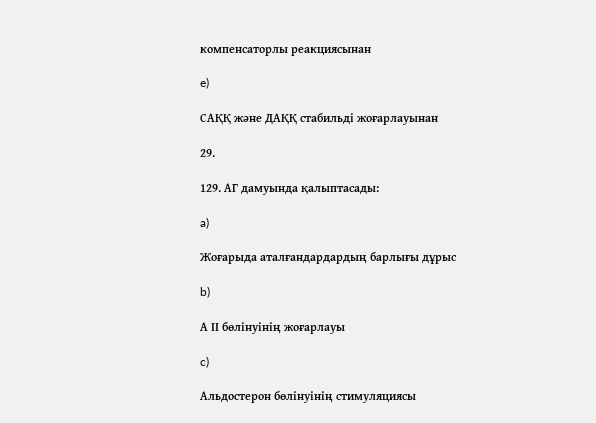компенсаторлы реакциясынан

e)

САҚҚ және ДАҚҚ стабильді жоғарлауынан

29.

129. АГ дамуында қалыптасады:

a)

Жоғарыда аталғандардардың барлығы дұрыс

b)

А ІІ бөлінуінің жоғарлауы

c)

Альдостерон бөлінуінің стимуляциясы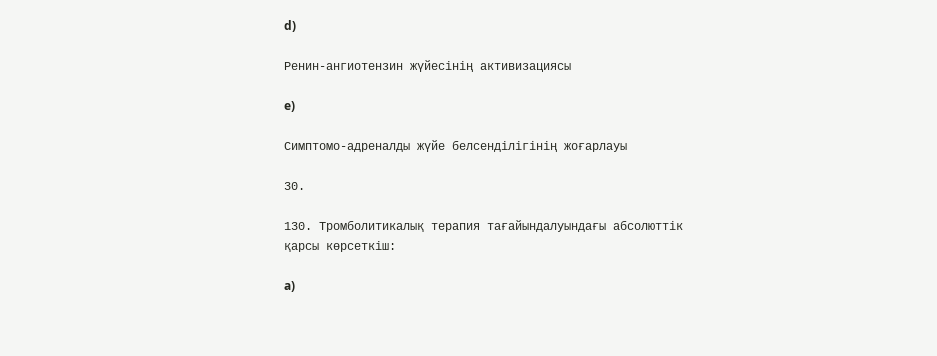d)

Ренин-ангиотензин жүйесінің активизациясы

e)

Симптомо-адреналды жүйе белсенділігінің жоғарлауы

30.

130. Тромболитикалық терапия тағайындалуындағы абсолюттік қарсы көрсеткіш:

a)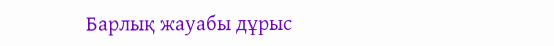Барлық жауабы дұрыс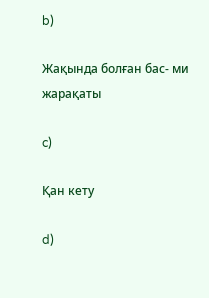b)

Жақында болған бас- ми жарақаты

c)

Қан кету

d)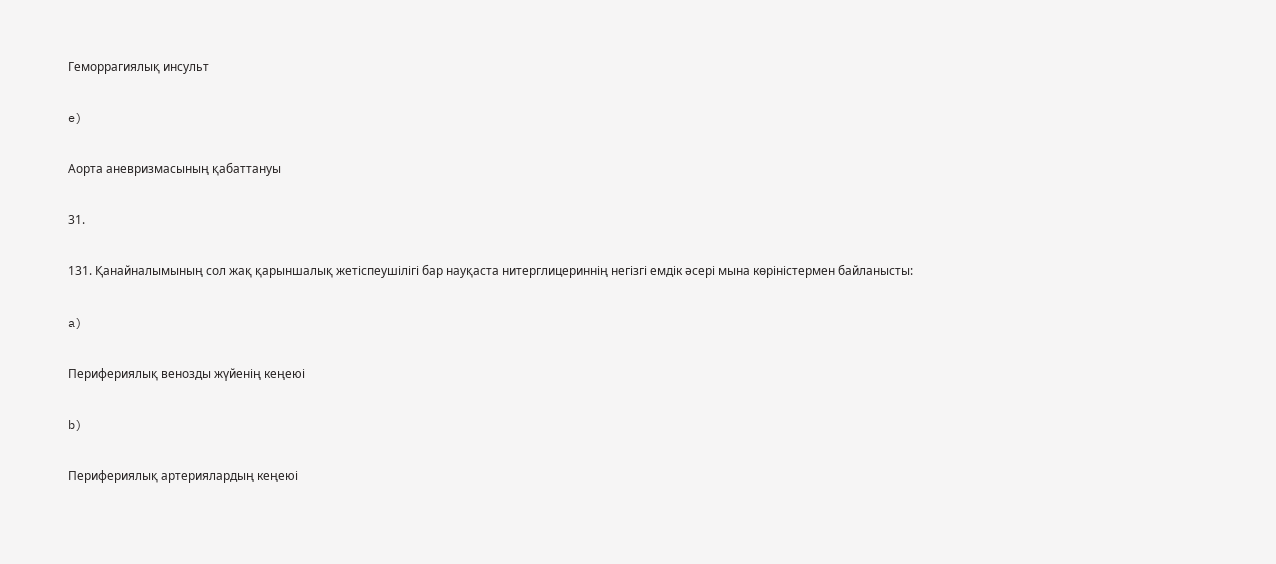Геморрагиялық инсульт

e)

Аорта аневризмасының қабаттануы

31.

131. Қанайналымының сол жақ қарыншалық жетіспеушілігі бар науқаста нитерглицериннің негізгі емдік әсері мына көріністермен байланысты:

a)

Перифериялық венозды жүйенің кеңеюі

b)

Перифериялық артериялардың кеңеюі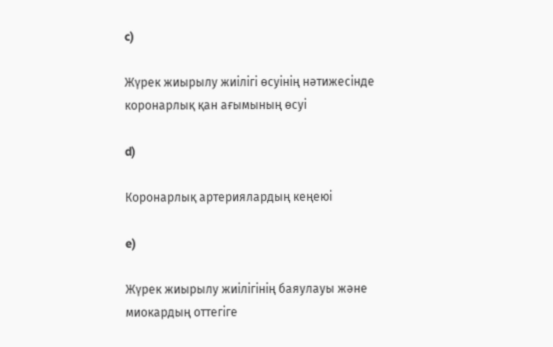c)

Жүрек жиырылу жиілігі өсуінің нәтижесінде коронарлық қан ағымының өсуі

d)

Коронарлық артериялардың кеңеюі

e)

Жүрек жиырылу жиілігінің баяулауы және миокардың оттегіге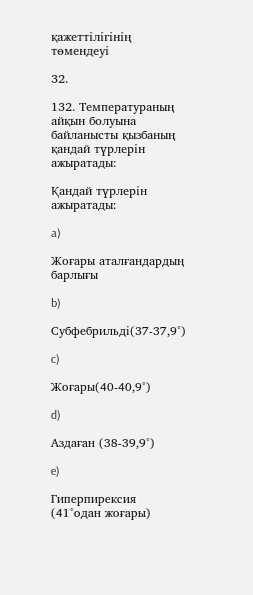қажеттілігінің төмендеуі

32.

132. Температураның айқын болуына байланысты қызбаның қандай түрлерін ажыратады:

Қандай түрлерін ажыратады:

a)

Жоғары аталғандардың барлығы

b)

Субфебрильді(37-37,9°)

c)

Жоғары(40-40,9°)

d)

Аздаған (38-39,9°)

e)

Гиперпирексия (41°одан жоғары)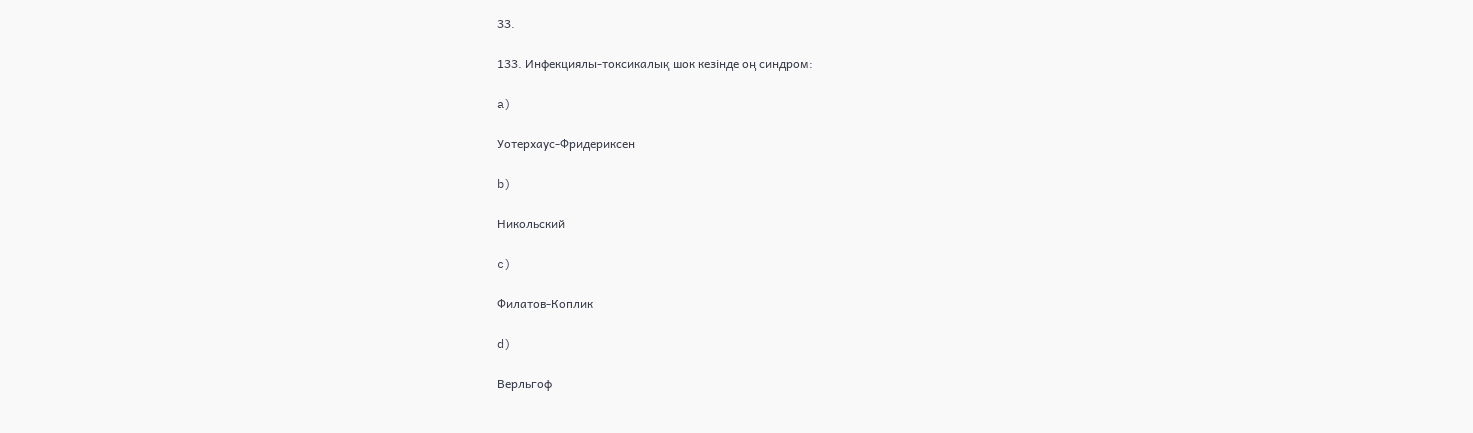33.

133. Инфекциялы-токсикалық шок кезінде оң синдром:

a)

Уотерхаус-Фридериксен

b)

Никольский

c)

Филатов-Коплик

d)

Верльгоф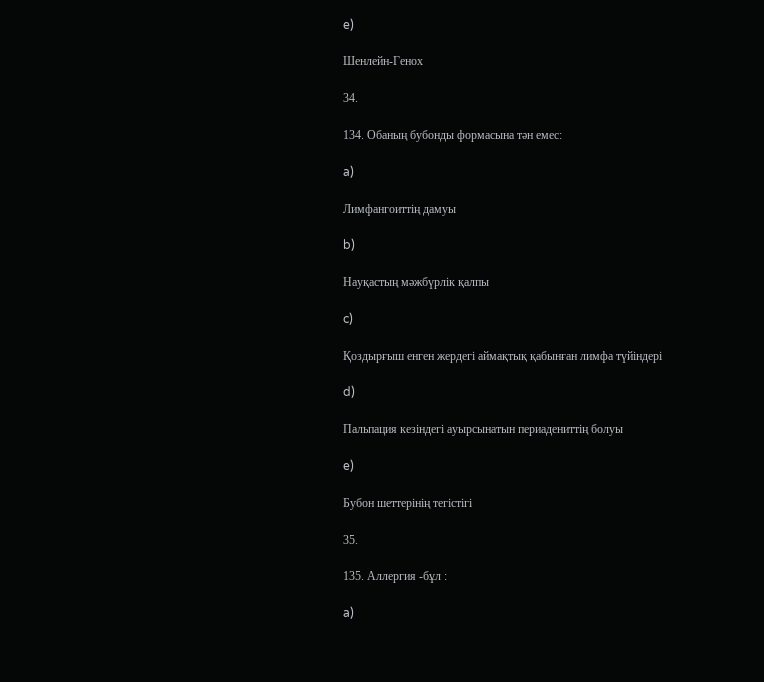e)

Шенлейн-Генох

34.

134. Обаның бубонды формасына тән емес:

a)

Лимфангоиттің дамуы

b)

Науқастың мәжбүрлік қалпы

c)

Қоздырғыш енген жердегі аймақтық қабынған лимфа түйіндері

d)

Пальпация кезіндегі ауырсынатын периадениттің болуы

e)

Бубон шеттерінің тегістігі

35.

135. Аллергия -бұл :

a)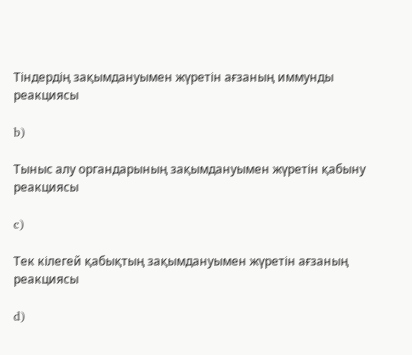Тіндердің зақымдануымен жүретін ағзаның иммунды реакциясы

b)

Тыныс алу органдарының зақымдануымен жүретін қабыну реакциясы

c)

Тек кілегей қабықтың зақымдануымен жүретін ағзаның реакциясы

d)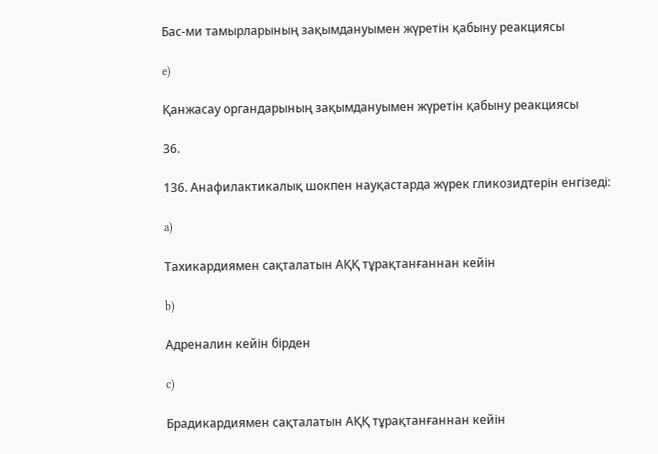Бас-ми тамырларының зақымдануымен жүретін қабыну реакциясы

e)

Қанжасау органдарының зақымдануымен жүретін қабыну реакциясы

36.

136. Анафилактикалық шокпен науқастарда жүрек гликозидтерін енгізеді:

a)

Тахикардиямен сақталатын АҚҚ тұрақтанғаннан кейін

b)

Адреналин кейін бірден

c)

Брадикардиямен сақталатын АҚҚ тұрақтанғаннан кейін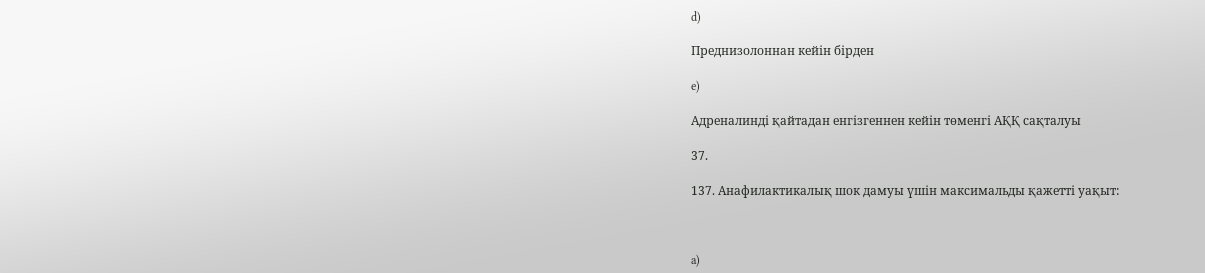d)

Преднизолоннан кейін бірден

e)

Адреналинді қайтадан енгізгеннен кейін төменгі АҚҚ сақталуы

37.

137. Анафилактикалық шок дамуы үшін максимальды қажетті уақыт:



a)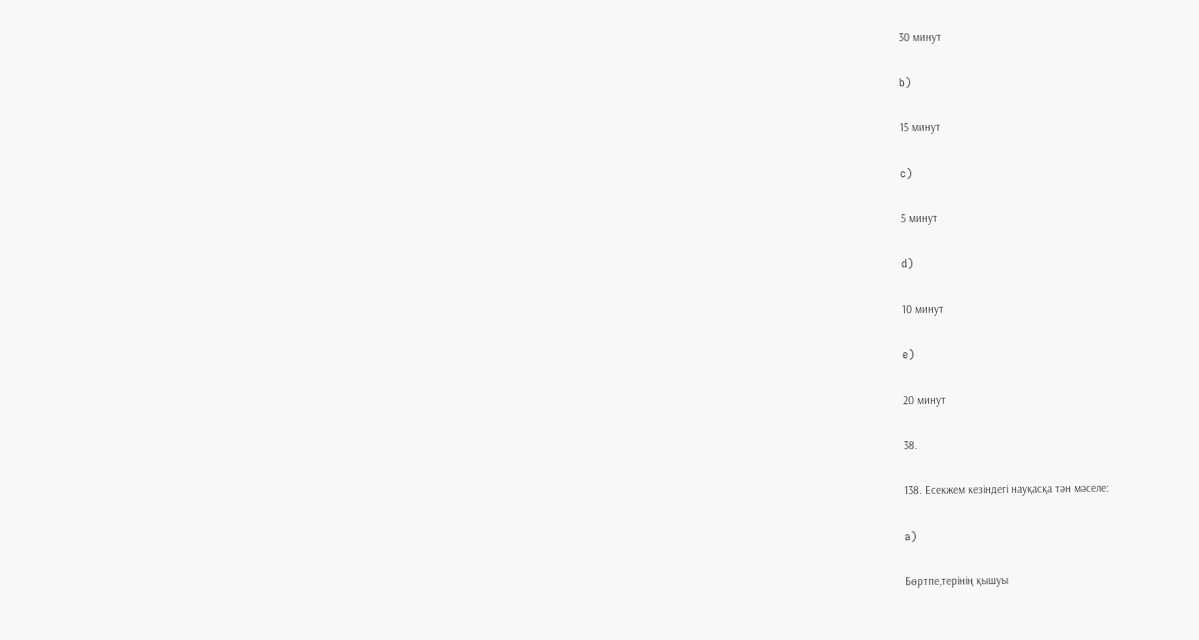30 минут

b)

15 минут

c)

5 минут

d)

10 минут

e)

20 минут

38.

138. Есекжем кезіндегі науқасқа тән мәселе:

a)

Бөртпе,терінің қышуы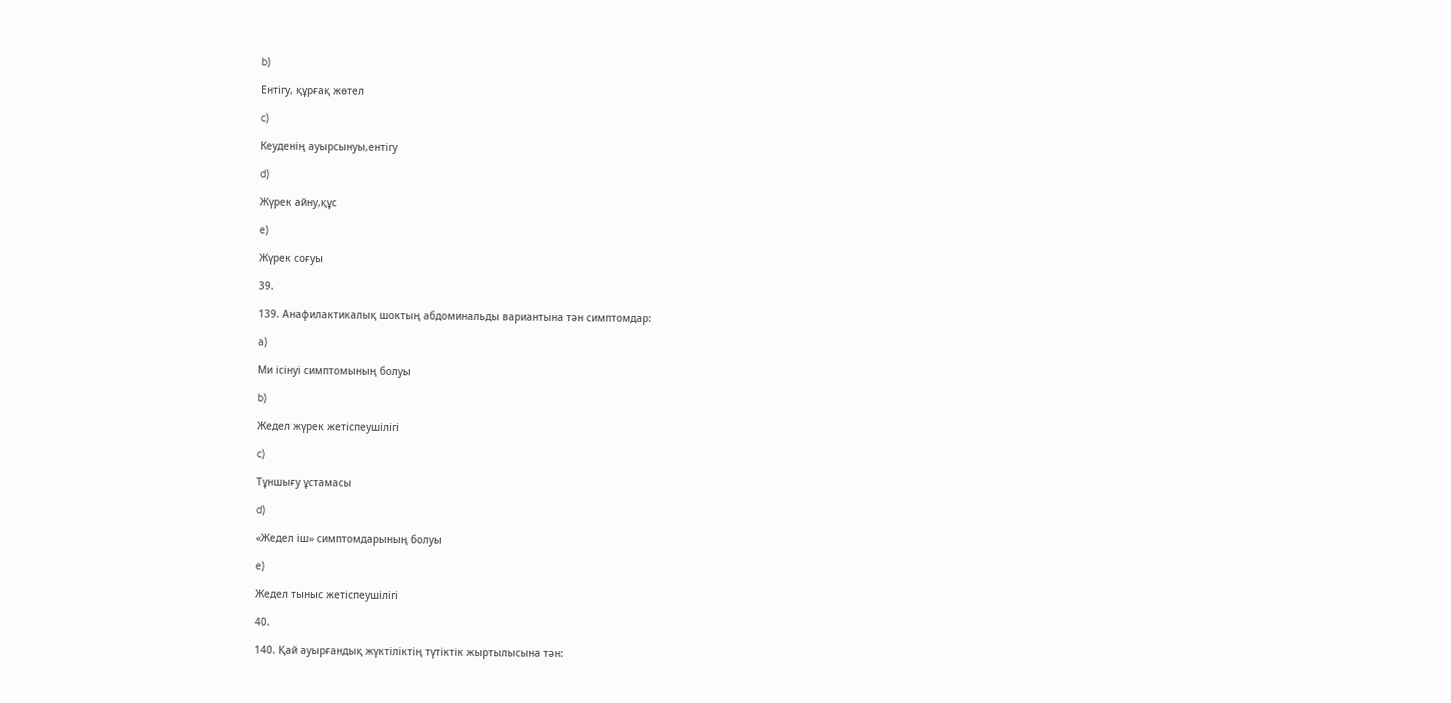b)

Ентігу, құрғақ жөтел

c)

Кеуденің ауырсынуы,ентігу

d)

Жүрек айну,құс

e)

Жүрек соғуы

39.

139. Анафилактикалық шоктың абдоминальды вариантына тән симптомдар:

a)

Ми ісінуі симптомының болуы

b)

Жедел жүрек жетіспеушілігі

c)

Тұншығу ұстамасы

d)

«Жедел іш» симптомдарының болуы

e)

Жедел тыныс жетіспеушілігі

40.

140. Қай ауырғандық жүктіліктің түтіктік жыртылысына тән: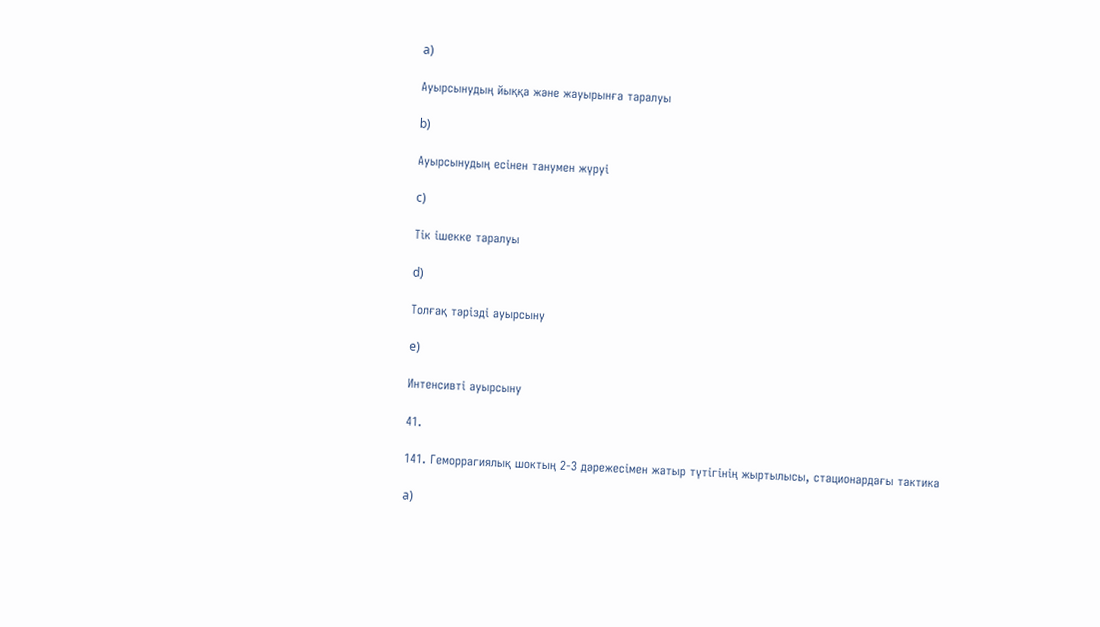a)

Ауырсынудың йыққа және жауырынға таралуы

b)

Ауырсынудың есінен танумен жүруі

c)

Тік ішекке таралуы

d)

Толғақ тәрізді ауырсыну

e)

Интенсивті ауырсыну

41.

141. Геморрагиялық шоктың 2-3 дәрежесімен жатыр түтігінің жыртылысы, стационардағы тактика

a)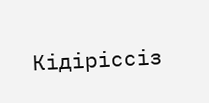Кідіріссіз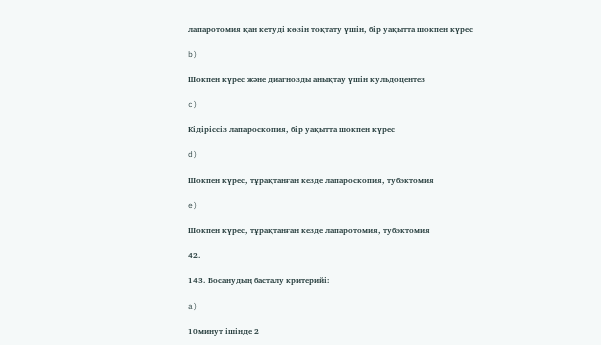лапаротомия қан кетуді көзін тоқтату үшін, бір уақытта шокпен күрес

b)

Шокпен күрес және диагнозды анықтау үшін кульдоцентез

c)

Кідіріссіз лапароскопия, бір уақытта шокпен күрес

d)

Шокпен күрес, тұрақтанған кезде лапароскопия, тубэктомия

e)

Шокпен күрес, тұрақтанған кезде лапаротомия, тубэктомия

42.

143. Босанудың басталу критерийі:

a)

10минут ішінде 2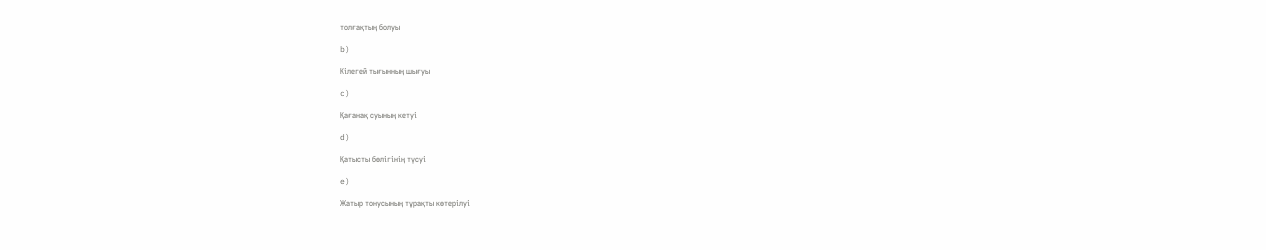толғақтың болуы

b)

Кілегей тығынның шығуы

c)

Қағанақ суының кетуі

d)

Қатысты бөлігінің түсуі

e)

Жатыр тонусының тұрақты көтерілуі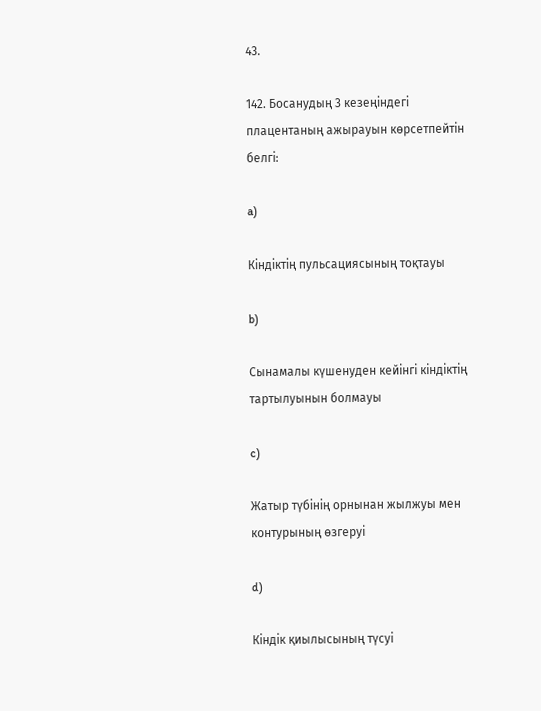43.

142. Босанудың 3 кезеңіндегі плацентаның ажырауын көрсетпейтін белгі:

a)

Кіндіктің пульсациясының тоқтауы

b)

Сынамалы күшенуден кейінгі кіндіктің тартылуынын болмауы

c)

Жатыр түбінің орнынан жылжуы мен контурының өзгеруі

d)

Кіндік қиылысының түсуі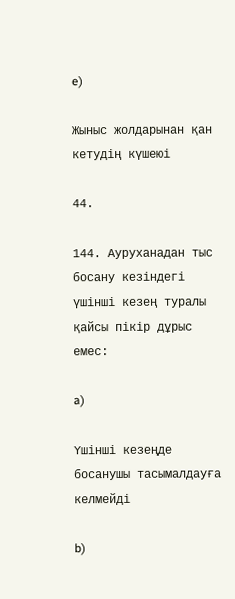e)

Жыныс жолдарынан қан кетудің күшеюі

44.

144. Ауруханадан тыс босану кезіндегі үшінші кезең туралы қайсы пікір дұрыс емес:

a)

Үшінші кезеңде босанушы тасымалдауға келмейді

b)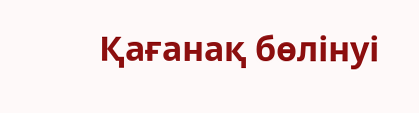Қағанақ бөлінуі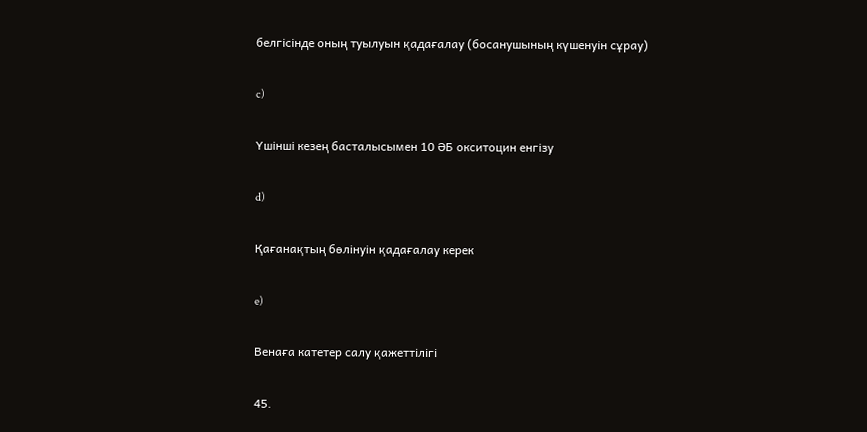белгісінде оның туылуын қадағалау (босанушының күшенуін сұрау)

c)

Үшінші кезең басталысымен 10 ӘБ окситоцин енгізу

d)

Қағанақтың бөлінуін қадағалау керек

e)

Венаға катетер салу қажеттілігі

45.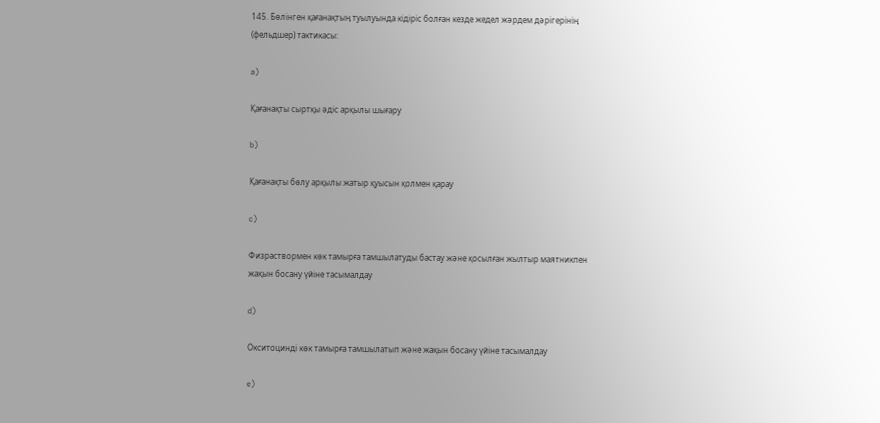145. Бөлінген қағанақтың туылуында кідіріс болған кезде жедел жәрдем дәрігерінің (фельдшер) тактикасы:

a)

Қағанақты сыртқы әдіс арқылы шығару

b)

Қағанақты бөлу арқылы жатыр қуысын қолмен қарау

c)

Физраствормен көк тамырға тамшылатуды бастау және қосылған жылтыр маятникпен жақын босану үйіне тасымалдау

d)

Окситоцинді көк тамырға тамшылатып және жақын босану үйіне тасымалдау

e)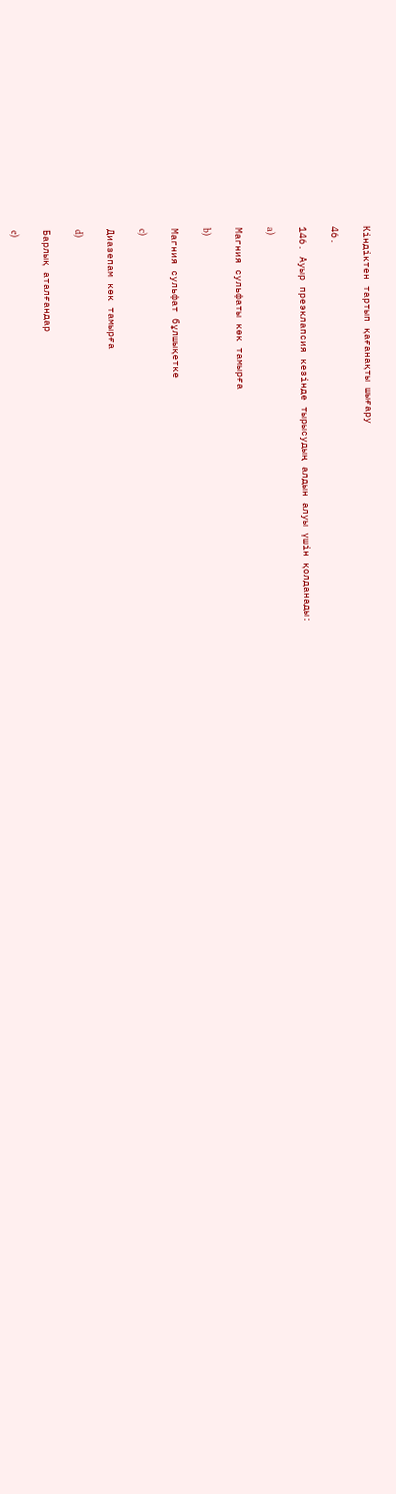Кіндіктен тартып қағанақты шығару

46.

146. Ауыр преэклапсия кезінде тырысудың алдын алуы үшін қолданады:

a)

Магния сульфаты көк тамырға

b)

Магния сульфат бұлшықетке

c)

Диазепам көк тамырға

d)

Барлық аталғандар

e)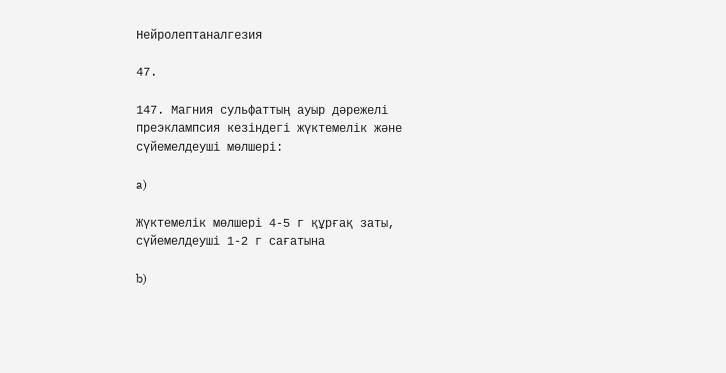Нейролептаналгезия

47.

147. Магния сульфаттың ауыр дәрежелі преэклампсия кезіндегі жүктемелік және сүйемелдеуші мөлшері:

a)

Жүктемелік мөлшері 4-5 г құрғақ заты, сүйемелдеуші 1-2 г сағатына

b)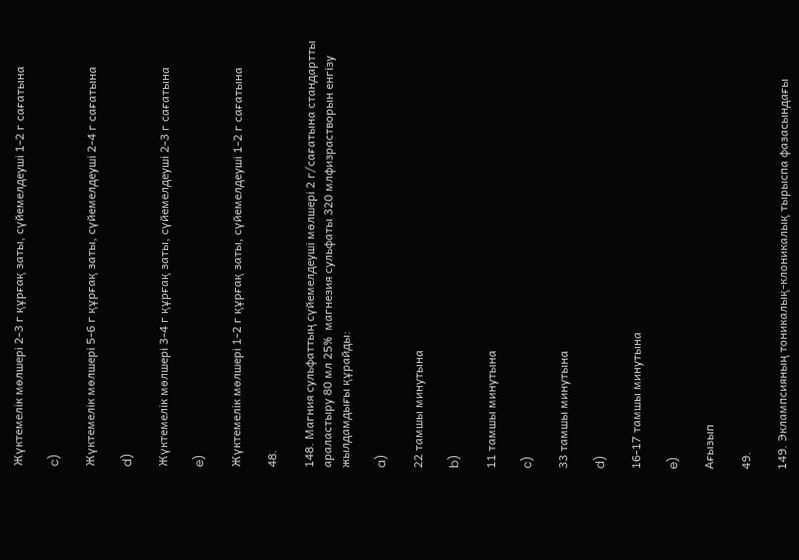Жүктемелік мөлшері 2-3 г құрғақ заты, сүйемелдеуші 1-2 г сағатына

c)

Жүктемелік мөлшері 5-6 г құрғақ заты, сүйемелдеуші 2-4 г сағатына

d)

Жүктемелік мөлшері 3-4 г құрғақ заты, сүйемелдеуші 2-3 г сағатына

e)

Жүктемелік мөлшері 1-2 г құрғақ заты, сүйемелдеуші 1-2 г сағатына

48.

148. Магния сульфаттың сүйемелдеуші мөлшері 2 г/сағатына стандартты араластыру 80 мл 25%  магнезия сульфаты 320 млфизрастворын енгізу жылдамдығы құрайды:

a)

22 тамшы минутына

b)

11 тамшы минутына

c)

33 тамшы минутына

d)

16-17 тамшы минутына

e)

Ағызып

49.

149. Эклампсияның тоникалық-клоникалық тырыспа фазасындағы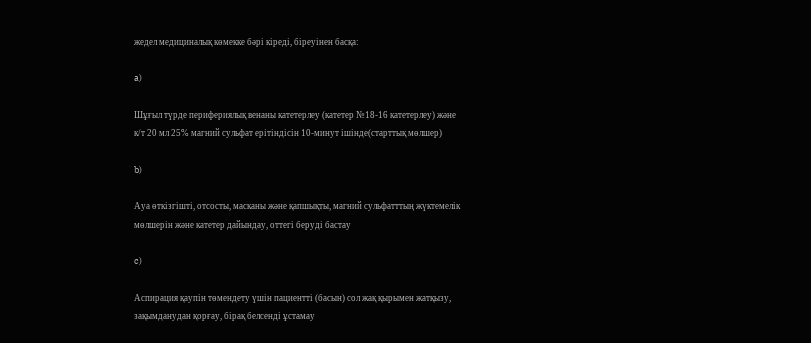жедел медициналық көмекке бәрі кіреді, біреуінен басқа:

a)

Шұғыл түрде перифериялық венаны катетерлеу (катетер №18-16 катетерлеу) және к/т 20 мл 25% магний сульфат ерітіндісін 10-минут ішінде(старттық мөлшер)

b)

Ауа өткізгішті, отсосты, масканы және қапшықты, магний сульфатттың жүктемелік мөлшерін және катетер дайындау, оттегі беруді бастау

c)

Аспирация қаупін төмендету үшін пациентті (басын) сол жақ қырымен жатқызу, зақымданудан қорғау, бірақ белсенді ұстамау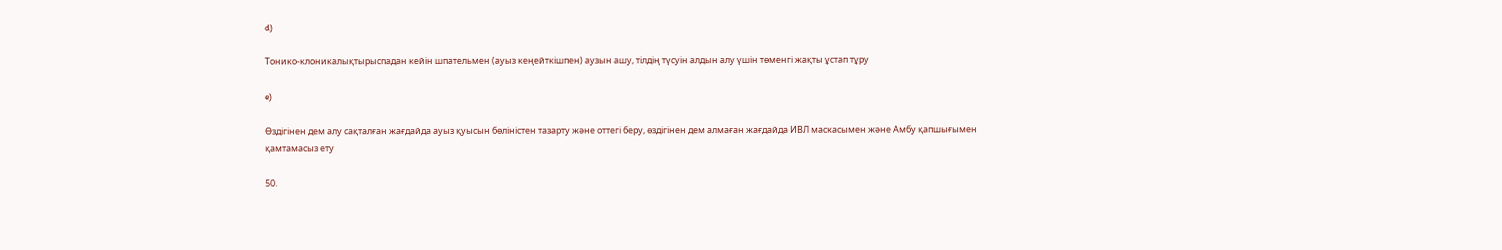d)

Тонико-клоникалықтырыспадан кейін шпательмен (ауыз кеңейткішпен) аузын ашу, тілдің түсуін алдын алу үшін төменгі жақты ұстап тұру

e)

Өздігінен дем алу сақталған жағдайда ауыз қуысын бөліністен тазарту және оттегі беру, өздігінен дем алмаған жағдайда ИВЛ маскасымен және Амбу қапшығымен қамтамасыз ету

50.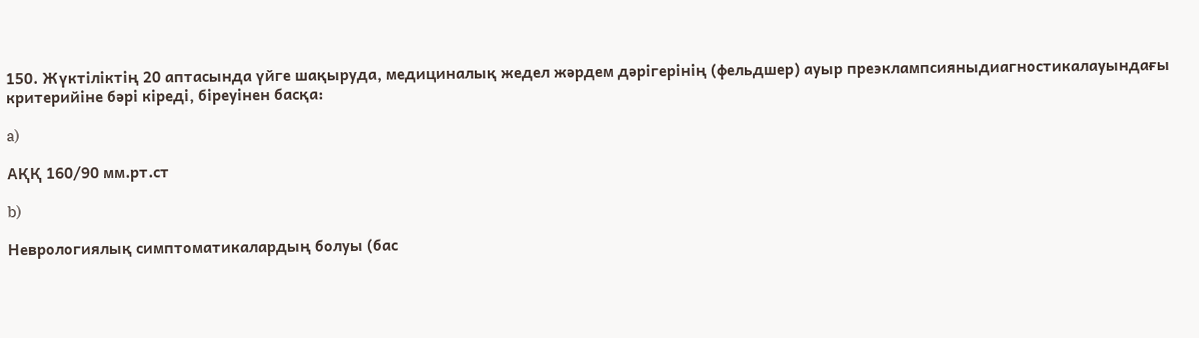150. Жүктіліктің 20 аптасында үйге шақыруда, медициналық жедел жәрдем дәрігерінің (фельдшер) ауыр преэклампсияныдиагностикалауындағы критерийіне бәрі кіреді, біреуінен басқа:

a)

АҚҚ 160/90 мм.рт.ст

b)

Неврологиялық симптоматикалардың болуы (бас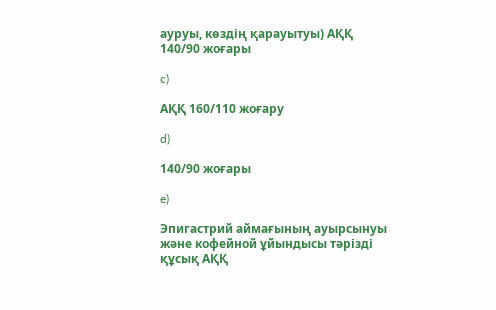ауруы, көздің қарауытуы) АҚҚ 140/90 жоғары

c)

АҚҚ 160/110 жоғару

d)

140/90 жоғары

e)

Эпигастрий аймағының ауырсынуы және кофейной ұйындысы тәрізді құсық АҚҚ